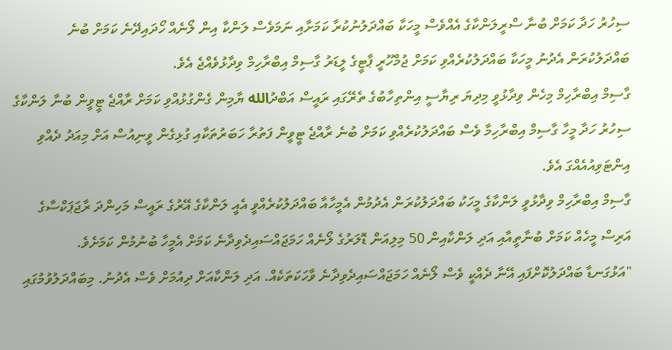ސިހުރު ހަދާ ކަމަށް ބުނާ ސްރީލަންކާގެ އެއްވެސް މީހަކާ ބައްދަލުނުކުރާ ކަމަށާއި ނަމަވެސް ލަންކާ އިން ލޯނެއް ހޯދައިދޭނެ ކަމަށް ބުނެ ބައްދަލުކުރަން އެދުނު މީހަކާ ބައްދަލުކުރެއްވި ކަމަށް ޖުމްހޫރީ ޕާޓީގެ ލީޑަރު ގާސިމް އިބްރާހިމް ވިދާޅުވެއްޖެ އެވެ.
ގާސިމް އިބްރާހިމް މިހެން ވިދާޅުވީ މިދިޔަ ރިޔާސީ އިންތިހާބުގެ ތެރޭގައި ރައީސް އަބްދުالله ޔާމިން ގެންގުޅުއްވި ކަމަށް ރާއްޖެ ޓީވީން ބުނާ ލަންކާގެ ސިހުރު ހަދާ މީހާ ގާސިމް އިބްރާހިމާ ވެސް ބައްދަލުކުރެއްވި ކަމަށް ބުނެ ރާއްޖެ ޓީވީން ފަތުރާ ހަބަރުތަކާއި ގުޅިގެން ވީނިއުސް އަށް މިއަދު ދެއްވި އިންޓަވިއުއެއްގަ އެވެ.
ގާސިމް އިބްރާހިމް ވިދާޅުވީ ލަންކާގެ މީހަކު ބައްދަލުކުރަން އެދުމުން އެމީހާއާ ބައްދަލުކުރެއްވީ އެއީ ލަންކާގެ އޭރުގެ ރައީސް މަހިންދަ ރާޖަޕަކްސާގެ އަރިސް މީހެއް ކަމަށް ބުނާތީއާއި އަދި ލަންކާއިން 50 މިލިއަން ޑޮލަރުގެ ލޯނެއް ހަމަޖައްސައިދެވިދާނެ ކަމަށް އެމީހާ ބުނުމުން ކަމަށެވެ.
"އަޅުގަނޑާ ބައްދަލުކޮށްފައި އޭނާ ދެއްކީ ވެސް ލޯނެއް ހަމަޖައްސައިދެވިދާނެ ވާހަކަތަކެއް. އަދި ލަންކާއަށް ދިއުމަށް ވެސް އެދުނު. މިބައްދަލުވުމުގައި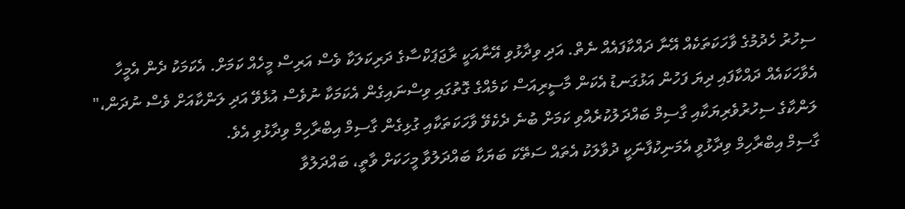ސިހުރު ހެދުމުގެ ވާހަކަތަކެއް އޭނާ ދައްކާފައެއް ނެތް. އަދި ވިދާޅުވި އޭނާއަކީ ރާޖަޕަކްސާގެ ދަރިކަލަކާ ވެސް އަރިސް މީހެއް ކަމަށް. އެކަމަކު ދެން އެމީހާ އެވާހަކައެއް ދައްކާފައި ދިޔަ ފަހުން އަޅުގަނޑު އެކަން މާސީރިއަސް ކަމެއްގެ ގޮތުގައި ވިސްނައިގެން އެކަމަކާ ނުވެސް އުޅެވޭ އަދި ލަންކާއަށް ވެސް ނުދަން،" ލަންކާގެ ސިހުރުވެރިޔަކާއި ގާސިމް ބައްދަލުކުރެއްވި ކަމަށް ބުނެ ދެކެވޭ ވާހަކަތަކާއި ގުޅިގެން ގާސިމް އިބްރާހިމް ވިދާޅުވި އެވެ.
ގާސިމް އިބްރާހިމް ވިދާޅުވީ އެމަނިކުފާނަކީ ދުވާލަކު އެތައް ސަތޭކަ ބަޔަކާ ބައްދަލުވާ މީހަކަށް ވާތީ، ބައްދަލުވާ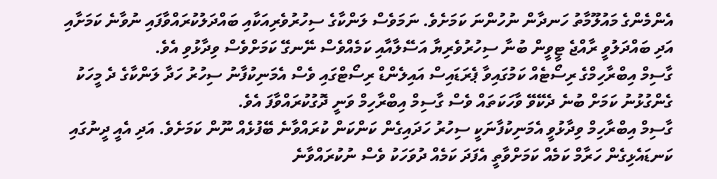އެންމެންގެ މައުލޫމާތު ހަނދާން ނުހުންނަ ކަމަށެވެ. ނަމަވެސް ލަންކާގެ ސިހުރުވެރިއަކާއި ބައްދަލުކުރައްވާފައި ނުވާނެ ކަމަށާއި އަދި ބައްދަލުވީ ރާއްޖެ ޓީވީން ބުނާ ސިހުރުވެރިޔާ އަސޭލާއާއި ކަމެއްވެސް ނޭނގޭ ކަމަށްވެސް ވިދާޅުވި އެވެ.
ގާސިމް އިބްރާހިމްގެ ރިސޯޓެއް ކަމުގައިވާ ޕެރަޑައިސް އައިލެންޑް ރިސޯޓްގައި ވެސް އެމަނިކުފާނު ސިހުރު ހަދާ ލަންކާގެ ދެ މީހަކު ގެންގުޅުނު ކަމަށް ބުނެ ދެކޭވޭ ވާހަކަތައް ވެސް ގާސިމް އިބްރާހިމް ވަނީ ދޮގުކުރައްވާފަ އެވެ.
ގާސިމް އިބްރާހިމް ވިދާޅުވީ އެމަނިކުފާނަކީ ސިހުރު ހަދައިގެން ކަންކަން ކުރައްވާނެ ބޭފުޅެއް ނޫން ކަމަށެވެ. އަދި އެއީ ދީނުގައި ކަނޑައެޅިގެން ހަރާމް ކަމެއް ކަމަށްވާތީ އެފަދަ ކަމެއް ދުވަހަކު ވެސް ނުކުރައްވާނެ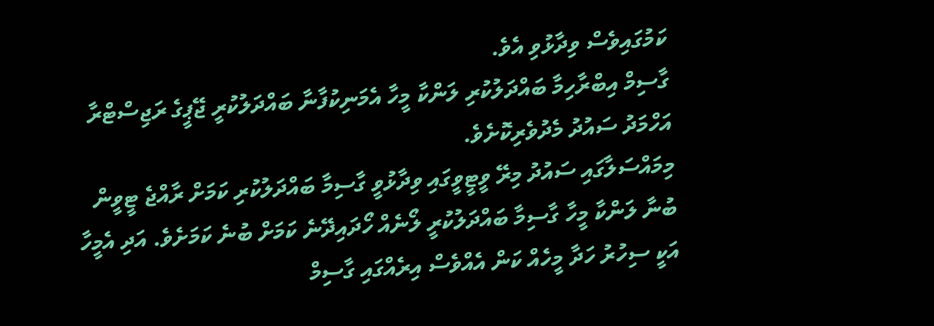ކަމުގައިވެސް ވިދާޅުވި އެވެ.
ގާސިމް އިބްރާހިމާ ބައްދަލުކުރި ލަންކާ މީހާ އެމަނިކުފާނާ ބައްދަލުކުރީ ޖޭޕީގެ ރަޖިސްޓްރާ އަހްމަދު ސައުދު މެދުވެރިކޮށެވެ.
މިމައްސަލާގައި ސައުދު މިރޭ ވީޓީވީގައި ވިދާޅުވީ ގާސިމާ ބައްދަލުކުރި ކަމަށް ރާއްޖެ ޓީވީން ބުނާ ލަންކާ މީހާ ގާސިމާ ބައްދަލުކުރީ ލޯނެއް ހޯދައިދޭނެ ކަމަށް ބުނެ ކަމަށެވެ. އަދި އެމީހާ އަކީ ސިހުރު ހަދާ މީހެއް ކަން އެއްވެސް އިރެއްގައި ގާސިމް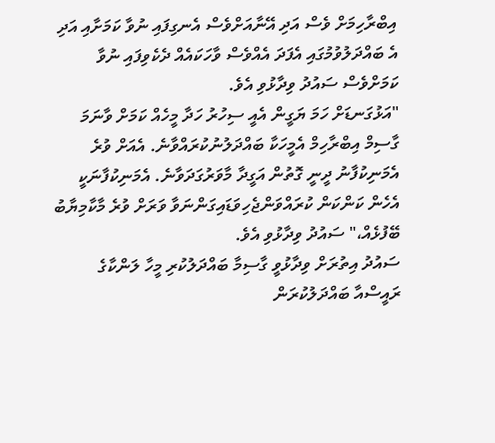އިބްރާހިމަށް ވެސް އަދި އޭނާއަށްވެސް އެނގިފައި ނުވާ ކަމަށާއި އަދި އެ ބައްދަލުވުމުގައި އެފަދަ އެއްވެސް ވާހަކައެއް ދެކެވިފައި ނުވާ ކަމަށްވެސް ސައުދު ވިދާޅުވި އެވެ.
"އަޅުގަނޑަށް ހަމަ ޔަގީން އެއީ ސިހުރު ހަދާ މީހެއް ކަމަށް ވާނަމަ ގާސިމް އިބްރާހިމް އެމީހަކާ ބައްދަލުނުކުރައްވާނެ. އެއަށް ވުރެ އެމަނިކުފާނު ދީނީ ގޮތުން އަގީދާ މާވަރުގަދަވާނެ. އެމަނިކުފާނަކީ އެހެން ކަންކަން ކުރައްވަންޖެހިވަޑައިގަންނަވާ ވަރަށް ވުރެ މާކާމިޔާބު ބޭފުޅެއް،" ސައުދު ވިދާޅުވި އެވެ.
ސައުދު އިތުރަށް ވިދާޅުވީ ގާސިމާ ބައްދަލުކުރި މީހާ ލަންކާގެ ރައީސްއާ ބައްދަލުކުރަން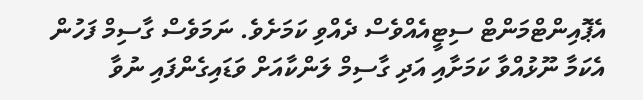އެޕޮއިންޓްމަންޓް ސިޓީއެއްވެސް ދެއްވި ކަމަށެވެ. ނަމަވެސް ގާސިމް ފަހުން އެކަމާ ނޫޅުއްވާ ކަމަށާއި އަދި ގާސިމް ލަންކާއަށް ވަޑައިގެންފައި ނުވާ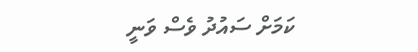ކަމަށް ސައުދު ވެސް ވަނީ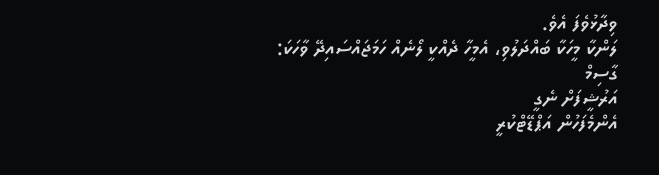ވިދާޅުވެފަ އެވެ.
ލަންކާ މީހަކާ ބައްދަލުވި، އެމީހާ ދެއްކީ ލޯނެއް ހަމަޖައްސައިދޭ ވާހަކަ: ގާސިމް
އަރުޝީފަށް ނެގީ
އެންމެފަހުން އަޕްޑޭޓްކުރީ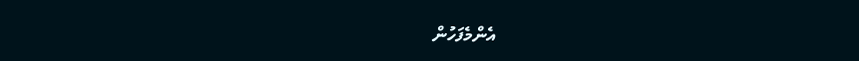އެންމެފަހުން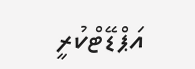އަޕްޑޭޓްކުރީ